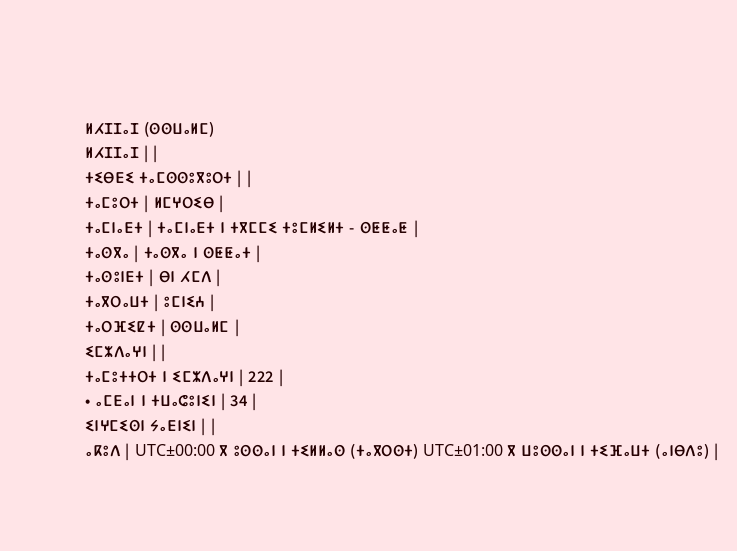ⵍⵃⵊⵊⴰⵊ (ⵙⵙⵡⴰⵍⵎ)
ⵍⵃⵊⵊⴰⵊ | |
ⵜⵉⴱⴹⵉ ⵜⴰⵎⵙⵙⵓⴳⵓⵔⵜ | |
ⵜⴰⵎⵓⵔⵜ | ⵍⵎⵖⵔⵉⴱ |
ⵜⴰⵎⵏⴰⴹⵜ | ⵜⴰⵎⵏⴰⴹⵜ ⵏ ⵜⴳⵎⵎⵉ ⵜⵓⵎⵍⵉⵍⵜ - ⵙⵟⵟⴰⵟ |
ⵜⴰⵙⴳⴰ | ⵜⴰⵙⴳⴰ ⵏ ⵙⵟⵟⴰⵜ |
ⵜⴰⵙⵓⵏⴹⵜ | ⴱⵏ ⵃⵎⴷ |
ⵜⴰⴳⵔⴰⵡⵜ | ⵓⵎⵏⵉⵄ |
ⵜⴰⵔⴼⵉⵇⵜ | ⵙⵙⵡⴰⵍⵎ |
ⵉⵎⵣⴷⴰⵖⵏ | |
ⵜⴰⵎⵓⵜⵜⵔⵜ ⵏ ⵉⵎⵣⴷⴰⵖⵏ | 222 |
• ⴰⵎⴹⴰⵏ ⵏ ⵜⵡⴰⵛⵓⵏⵉⵏ | 34 |
ⵉⵏⵖⵎⵉⵙⵏ ⵢⴰⴹⵏⵉⵏ | |
ⴰⴽⵓⴷ | UTC±00:00 ⴳ ⵓⵙⵙⴰⵏ ⵏ ⵜⵉⵍⵍⴰⵙ (ⵜⴰⴳⵔⵙⵜ) UTC±01:00 ⴳ ⵡⵓⵙⵙⴰⵏ ⵏ ⵜⵉⴼⴰⵡⵜ (ⴰⵏⴱⴷⵓ) |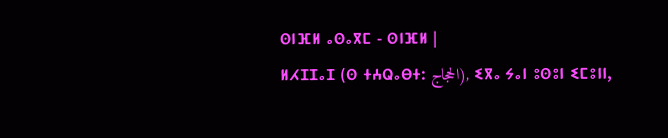ⵙⵏⴼⵍ ⴰⵙⴰⴳⵎ - ⵙⵏⴼⵍ |
ⵍⵃⵊⵊⴰⵊ (ⵙ ⵜⵄⵕⴰⴱⵜ: الحجاج), ⵉⴳⴰ ⵢⴰⵏ ⵓⵙⵓⵏ ⵉⵎⵓⵏⵏ,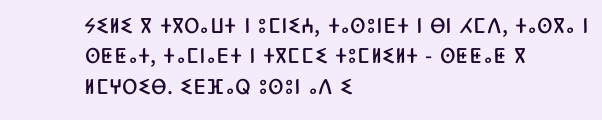ⵢⵉⵍⵉ ⴳ ⵜⴳⵔⴰⵡⵜ ⵏ ⵓⵎⵏⵉⵄ, ⵜⴰⵙⵓⵏⴹⵜ ⵏ ⴱⵏ ⵃⵎⴷ, ⵜⴰⵙⴳⴰ ⵏ ⵙⵟⵟⴰⵜ, ⵜⴰⵎⵏⴰⴹⵜ ⵏ ⵜⴳⵎⵎⵉ ⵜⵓⵎⵍⵉⵍⵜ - ⵙⵟⵟⴰⵟ ⴳ ⵍⵎⵖⵔⵉⴱ. ⵉⴹⴼⴰⵕ ⵓⵙⵓⵏ ⴰⴷ ⵉ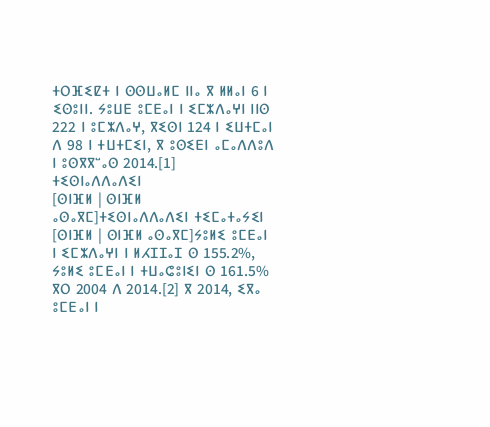ⵜⵔⴼⵉⵇⵜ ⵏ ⵙⵙⵡⴰⵍⵎ ⵏⵏⴰ ⴳ ⵍⵍⴰⵏ 6 ⵏ ⵉⵙⵓⵏⵏ. ⵢⵓⵡⴹ ⵓⵎⴹⴰⵏ ⵏ ⵉⵎⵣⴷⴰⵖⵏ ⵏⵏⵙ 222 ⵏ ⵓⵎⵣⴷⴰⵖ, ⴳⵉⵙⵏ 124 ⵏ ⵉⵡⵜⵎⴰⵏ ⴷ 98 ⵏ ⵜⵡⵜⵎⵉⵏ, ⴳ ⵓⵙⵉⴹⵏ ⴰⵎⴰⴷⴷⵓⴷ ⵏ ⵓⵙⴳⴳⵯⴰⵙ 2014.[1]
ⵜⵉⵙⵏⴰⴷⴷⴰⴷⵉⵏ
[ⵙⵏⴼⵍ | ⵙⵏⴼⵍ ⴰⵙⴰⴳⵎ]ⵜⵉⵙⵏⴰⴷⴷⴰⴷⵉⵏ ⵜⵉⵎⴰⵜⴰⵢⵉⵏ
[ⵙⵏⴼⵍ | ⵙⵏⴼⵍ ⴰⵙⴰⴳⵎ]ⵢⵓⵍⵉ ⵓⵎⴹⴰⵏ ⵏ ⵉⵎⵣⴷⴰⵖⵏ ⵏ ⵍⵃⵊⵊⴰⵊ ⵙ 155.2%, ⵢⵓⵍⵉ ⵓⵎⴹⴰⵏ ⵏ ⵜⵡⴰⵛⵓⵏⵉⵏ ⵙ 161.5% ⴳⵔ 2004 ⴷ 2014.[2] ⴳ 2014, ⵉⴳⴰ ⵓⵎⴹⴰⵏ ⵏ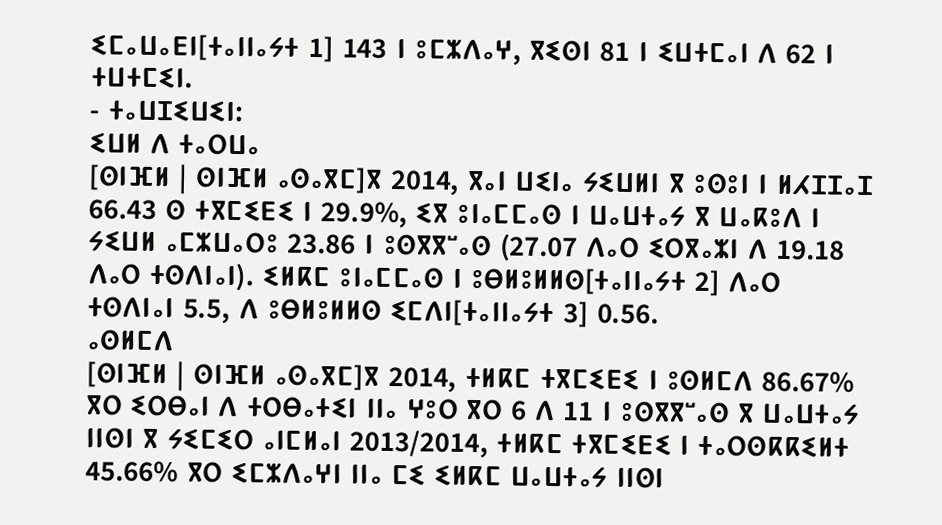ⵉⵎⴰⵡⴰⴹⵏ[ⵜⴰⵏⵏⴰⵢⵜ 1] 143 ⵏ ⵓⵎⵣⴷⴰⵖ, ⴳⵉⵙⵏ 81 ⵏ ⵉⵡⵜⵎⴰⵏ ⴷ 62 ⵏ ⵜⵡⵜⵎⵉⵏ.
- ⵜⴰⵡⵊⵉⵡⵉⵏ:
ⵉⵡⵍ ⴷ ⵜⴰⵔⵡⴰ
[ⵙⵏⴼⵍ | ⵙⵏⴼⵍ ⴰⵙⴰⴳⵎ]ⴳ 2014, ⴳⴰⵏ ⵡⵉⵏⴰ ⵢⵉⵡⵍⵏ ⴳ ⵓⵙⵓⵏ ⵏ ⵍⵃⵊⵊⴰⵊ 66.43 ⵙ ⵜⴳⵎⵉⴹⵉ ⵏ 29.9%, ⵉⴳ ⵓⵏⴰⵎⵎⴰⵙ ⵏ ⵡⴰⵡⵜⴰⵢ ⴳ ⵡⴰⴽⵓⴷ ⵏ ⵢⵉⵡⵍ ⴰⵎⵣⵡⴰⵔⵓ 23.86 ⵏ ⵓⵙⴳⴳⵯⴰⵙ (27.07 ⴷⴰⵔ ⵉⵔⴳⴰⵣⵏ ⴷ 19.18 ⴷⴰⵔ ⵜⵙⴷⵏⴰⵏ). ⵉⵍⴽⵎ ⵓⵏⴰⵎⵎⴰⵙ ⵏ ⵓⴱⵍⵓⵍⵍⵙ[ⵜⴰⵏⵏⴰⵢⵜ 2] ⴷⴰⵔ ⵜⵙⴷⵏⴰⵏ 5.5, ⴷ ⵓⴱⵍⵓⵍⵍⵙ ⵉⵎⴷⵏ[ⵜⴰⵏⵏⴰⵢⵜ 3] 0.56.
ⴰⵙⵍⵎⴷ
[ⵙⵏⴼⵍ | ⵙⵏⴼⵍ ⴰⵙⴰⴳⵎ]ⴳ 2014, ⵜⵍⴽⵎ ⵜⴳⵎⵉⴹⵉ ⵏ ⵓⵙⵍⵎⴷ 86.67% ⴳⵔ ⵉⵔⴱⴰⵏ ⴷ ⵜⵔⴱⴰⵜⵉⵏ ⵏⵏⴰ ⵖⵓⵔ ⴳⵔ 6 ⴷ 11 ⵏ ⵓⵙⴳⴳⵯⴰⵙ ⴳ ⵡⴰⵡⵜⴰⵢ ⵏⵏⵙⵏ ⴳ ⵢⵉⵎⵉⵔ ⴰⵏⵎⵍⴰⵏ 2013/2014, ⵜⵍⴽⵎ ⵜⴳⵎⵉⴹⵉ ⵏ ⵜⴰⵔⵙⴽⴽⵉⵍⵜ 45.66% ⴳⵔ ⵉⵎⵣⴷⴰⵖⵏ ⵏⵏⴰ ⵎⵉ ⵉⵍⴽⵎ ⵡⴰⵡⵜⴰⵢ ⵏⵏⵙⵏ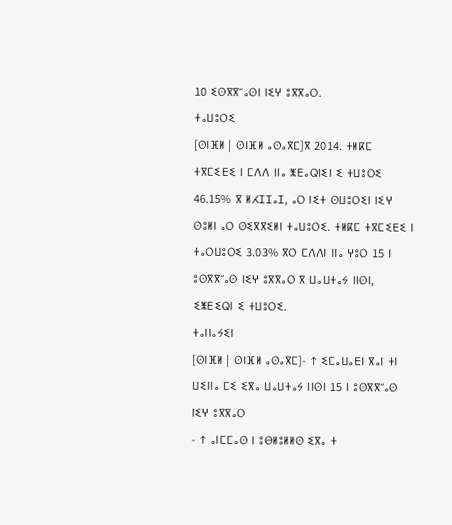10 ⵉⵙⴳⴳⵯⴰⵙⵏ ⵏⵉⵖ ⵓⴳⴳⴰⵔ.
ⵜⴰⵡⵓⵔⵉ
[ⵙⵏⴼⵍ | ⵙⵏⴼⵍ ⴰⵙⴰⴳⵎ]ⴳ 2014. ⵜⵍⴽⵎ ⵜⴳⵎⵉⴹⵉ ⵏ ⵎⴷⴷ ⵏⵏⴰ ⵥⴹⴰⵕⵏⵉⵏ ⵉ ⵜⵡⵓⵔⵉ 46.15% ⴳ ⵍⵃⵊⵊⴰⵊ, ⴰⵔ ⵏⵉⵜ ⵙⵡⵓⵔⵉⵏ ⵏⵉⵖ ⵙⵓⵍⵏ ⴰⵔ ⵙⵉⴳⴳⵉⵍⵏ ⵜⴰⵡⵓⵔⵉ. ⵜⵍⴽⵎ ⵜⴳⵎⵉⴹⵉ ⵏ ⵜⴰⵔⵡⵓⵔⵉ 3.03% ⴳⵔ ⵎⴷⴷⵏ ⵏⵏⴰ ⵖⵓⵔ 15 ⵏ ⵓⵙⴳⴳⵯⴰⵙ ⵏⵉⵖ ⵓⴳⴳⴰⵔ ⴳ ⵡⴰⵡⵜⴰⵢ ⵏⵏⵙⵏ, ⵉⵥⴹⵉⵕⵏ ⵉ ⵜⵡⵓⵔⵉ.
ⵜⴰⵏⵏⴰⵢⵉⵏ
[ⵙⵏⴼⵍ | ⵙⵏⴼⵍ ⴰⵙⴰⴳⵎ]- ↑ ⵉⵎⴰⵡⴰⴹⵏ ⴳⴰⵏ ⵜⵏ ⵡⵉⵏⵏⴰ ⵎⵉ ⵉⴳⴰ ⵡⴰⵡⵜⴰⵢ ⵏⵏⵙⵏ 15 ⵏ ⵓⵙⴳⴳⵯⴰⵙ ⵏⵉⵖ ⵓⴳⴳⴰⵔ
- ↑ ⴰⵏⵎⵎⴰⵙ ⵏ ⵓⴱⵍⵓⵍⵍⵙ ⵉⴳⴰ ⵜ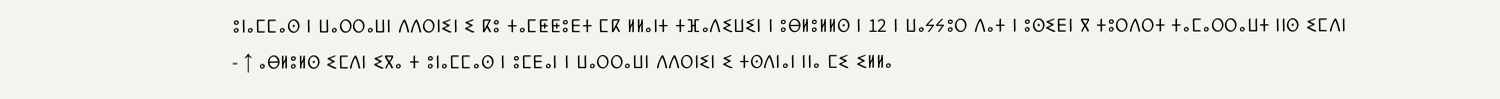ⵓⵏⴰⵎⵎⴰⵙ ⵏ ⵡⴰⵔⵔⴰⵡⵏ ⴷⴷⵔⵏⵉⵏ ⵉ ⴽⵓ ⵜⴰⵎⵟⵟⵓⴹⵜ ⵎⴽ ⵍⵍⴰⵏⵜ ⵜⴼⴰⴷⵉⵡⵉⵏ ⵏ ⵓⴱⵍⵓⵍⵍⵙ ⵏ 12 ⵏ ⵡⴰⵢⵢⵓⵔ ⴷⴰⵜ ⵏ ⵓⵙⵉⴹⵏ ⴳ ⵜⵓⵔⴷⵔⵜ ⵜⴰⵎⴰⵔⵔⴰⵡⵜ ⵏⵏⵙ ⵉⵎⴷⵏ
- ↑ ⴰⴱⵍⵓⵍⵙ ⵉⵎⴷⵏ ⵉⴳⴰ ⵜ ⵓⵏⴰⵎⵎⴰⵙ ⵏ ⵓⵎⴹⴰⵏ ⵏ ⵡⴰⵔⵔⴰⵡⵏ ⴷⴷⵔⵏⵉⵏ ⵉ ⵜⵙⴷⵏⴰⵏ ⵏⵏⴰ ⵎⵉ ⵉⵍⵍⴰ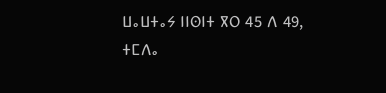ⵡⴰⵡⵜⴰⵢ ⵏⵏⵙⵏⵜ ⴳⵔ 45 ⴷ 49, ⵜⵎⴷⴰ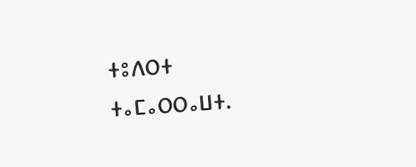ⵜⵓⴷⵔⵜ ⵜⴰⵎⴰⵔⵔⴰⵡⵜ.